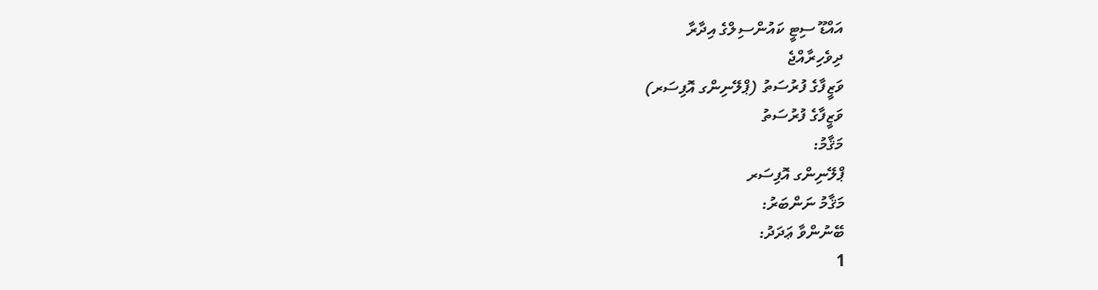އައްޑޫ ސިޓީ ކައުންސިލްގެ އިދާރާ
ދިވެހިރާއްޖެ
ވަޒީފާގެ ފުރުސަތު (ޕްލޭނިންގ އޮފިސަރ)
ވަޒީފާގެ ފުރުސަތު
މަޤާމު:
ޕްލޭނިންގ އޮފިސަރ
މަޤާމު ނަންބަރު:
ބޭނުންވާ ޢަދަދު:
1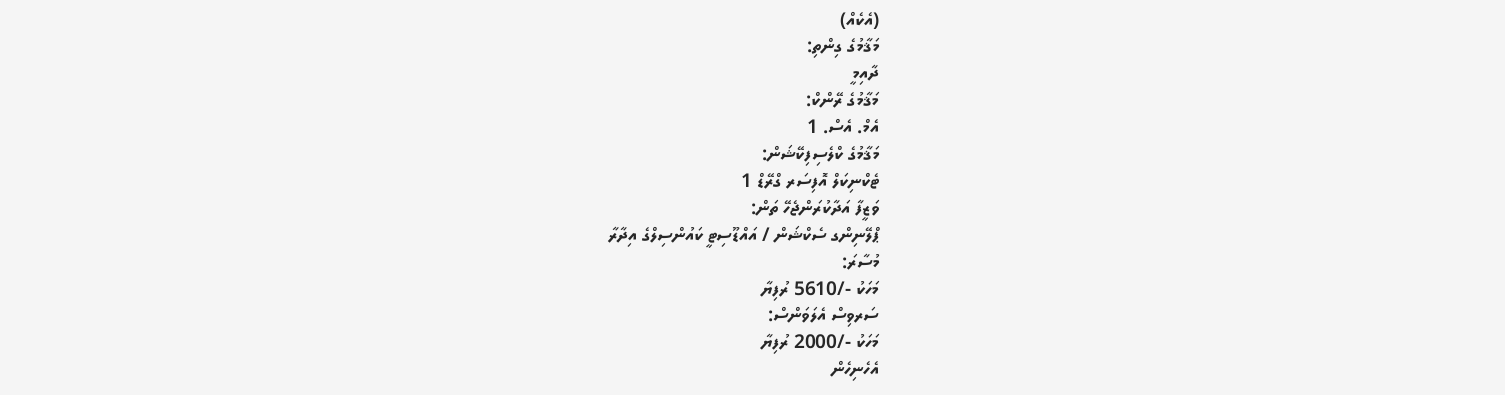(އެކެއް)
މަޤާމުގެ ގިންތި:
ދާއިމީ
މަޤާމުގެ ރޭންކް:
އެމް. އެސް. 1
މަޤާމުގެ ކްލެސިފިކޭޝަން:
ޓެކްނިކަލް އޮފިސަރ ގްރޭޑް 1
ވަޒީފާ އަދާކުރަންޖެހޭ ތަން:
ޕްލޭނިންގ ސެކްޝަން / އައްޑޫސިޓީ ކައުންސިލްގެ އިދާރާ
މުސާރަ:
މަހަކު -/5610 ރުފިޔާ
ސަރވިސް އެލަވަންސް:
މަހަކު -/2000 ރުފިޔާ
އެހެނިހެން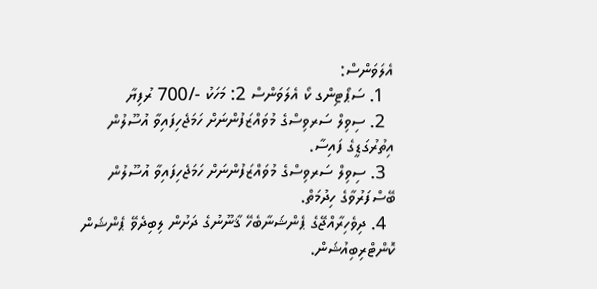އެލަވަންސް:
  1. ސަޕޯޓިންގ ކޯ އެލަވަންސް 2: މަހަކު -/700 ރުފިޔާ
  2. ސިވިލް ސަރވިސްގެ މުވައްޒަފުންނަށް ހަމަޖެހިފައިވާ އުސޫލުން އިތުރުގަޑީގެ ފައިސާ.
  3. ސިވިލް ސަރވިސްގެ މުވައްޒަފުންނަށް ހަމަޖެހިފައިވާ އުސޫލުން ބޭސްފަރުވާގެ ހިދުމަތް.
  4. ދިވެހިރާއްޖޭގެ ޕެންޝަނާބެހޭ ޤާނޫނުގެ ދަށުން ލިބިދެވޭ ޕެންޝަން ކޮންޓްރިބިއުޝަން.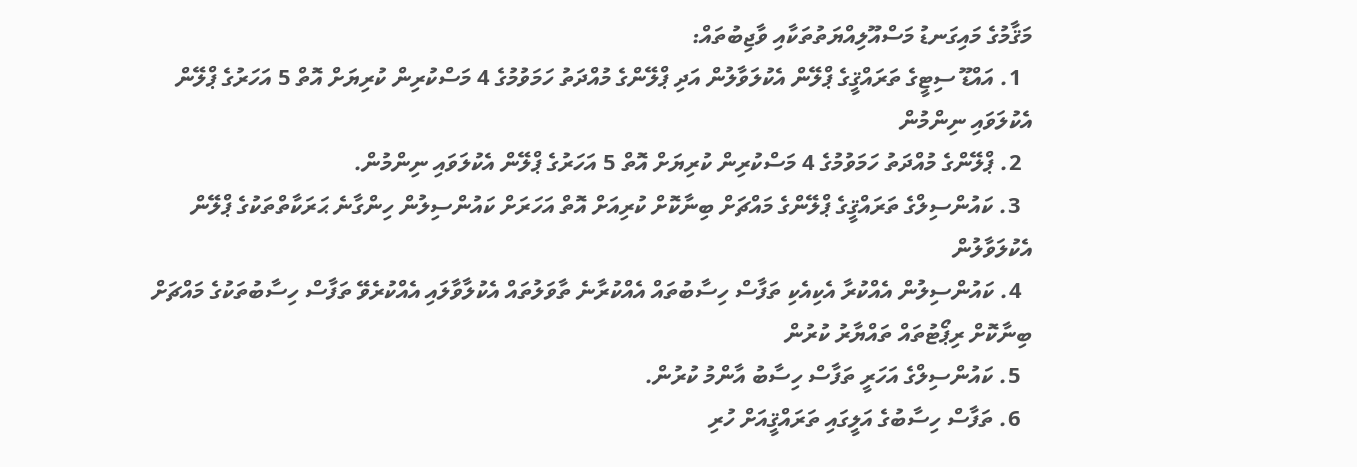މަޤާމުގެ މައިގަނޑު މަސްއޫލިއްޔަތުތަކާއި ވާޖިބުތައް:
  1. އައްޑޫ ސިޓީގެ ތަރައްޤީގެ ޕްލޭން އެކުލަވާލުން އަދި ޕްލޭންގެ މުއްދަތު ހަމަވުމުގެ 4 މަސްކުރިން ކުރިޔަށް އޮތް 5 އަހަރުގެ ޕްލޭން އެކުލަވައި ނިންމުން
  2. ޕްލޭންގެ މުއްދަތު ހަމަވުމުގެ 4 މަސްކުރިން ކުރިޔަށް އޮތް 5 އަހަރުގެ ޕްލޭން އެކުލަވައި ނިންމުން.
  3. ކައުންސިލްގެ ތަރައްޤީގެ ޕްލޭންގެ މައްޗަށް ބިނާކޮށް ކުރިއަށް އޮތް އަހަރަށް ކައުންސިލުން ހިންގާނެ ޙަރަކާތްތަކުގެ ޕްލޭން އެކުލަވާލުން
  4. ކައުންސިލުން އެއްކުރާ އެކިއެކި ތަފާސް ހިސާބުތައް އެއްކުރާނެ ތާވަލުތައް އެކުލާވާލައި އެއްކުރެވޭ ތަފާސް ހިސާބުތަކުގެ މައްޗަށް ބިނާކޮށް ރިޕޯޓުތައް ތައްޔާރު ކުރުން
  5. ކައުންސިލްގެ އަހަރީ ތަފާސް ހިސާބު އާންމު ކުރުން.
  6. ތަފާސް ހިސާބުގެ އަލީގައި ތަރައްޤީއަށް ހުރި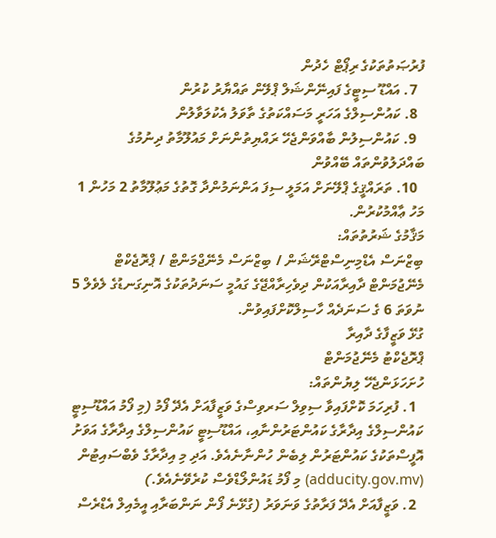ފުރުޞަތުތަކުގެ ރިޕޯޓް ހެދުން
  7. އައްޑޫ ސިޓީގެ ފައިނޭންޝަލް ޕްލޭން ތައްޔާރު ކުރުން
  8. ކައުންސިލްގެ އަހަރީ މަސައްކަތުގެ ތާވަލު އެކުލަވާލުން
  9. ކައުންސިލުން ބާއްވަންޖެހޭ ރައްޔިތުންނަށް މައުލޫމާތު ދިނުމުގެ ބައްދަލުވުންތައް ބޭއްވުން
  10. ތަރައްޤީގެ ޕްލޭނަށް އަމަލީ ސިފަ އަންނަމުންދާ ގޮތުގެ މަޢުލޫމާތު 2 މަހުން 1 މަހު ޢާއްމުކުރުން.
މަޤާމުގެ ޝަރުތުތައް:
ބިޒްނަސް އެޑްމިނިސްޓްރޭޝަން / ބިޒްނަސް މެނޭޖްމަންޓް / ޕްރޮޖެކްޓް މެނޭޖުމަންޓް ދާއިރާއަކުން ދިވެހިރާއްޖޭގެ ގައުމީ ސަނަދުތަކުގެ އޮނިގަނޑުގެ ލެވެލް 5 ނުވަތަ 6 ގެ ސަނަދެއް ހާސިލްކޮށްފައިވުން.
ގުޅޭ ވަޒީފާގެ ދާއިރާ
ޕްރޮޖެކްޓު މެނޭޖުމަންޓް
ހުށަހަޅަންޖެހޭ ލިޔުންތައް:
  1. ފުރިހަމަ ކޮށްފައިވާ ސިވިލް ސަރވިސްގެ ވަޒީފާއަށް އެދޭ ފޯމު (މި ފޯމު އައްޑޫސިޓީ ކައުންސިލްގެ އިދާރާގެ ކައުންޓަރުންނާއި، އައްޑޫސިޓީ ކައުންސިލްގެ އިދާރާގެ އަވަށު އޮފީސްތަކުގެ ކައުންޓަރުން ލިބެން ހުންނާނެއެވެ. އަދި މި އިދާރާގެ ވެބްސައިޓުން (adducity.gov.mv) މި ފޯމު ޑައުންލޯޑްވެސް ކުރެވޭނެއެވެ.)
  2. ވަޒީފާއަށް އެދޭ ފަރާތުގެ ވަނަވަރު (ގުޅޭނެ ފޯން ނަންބަރާއި އީމެއިލް އެޑްރެސް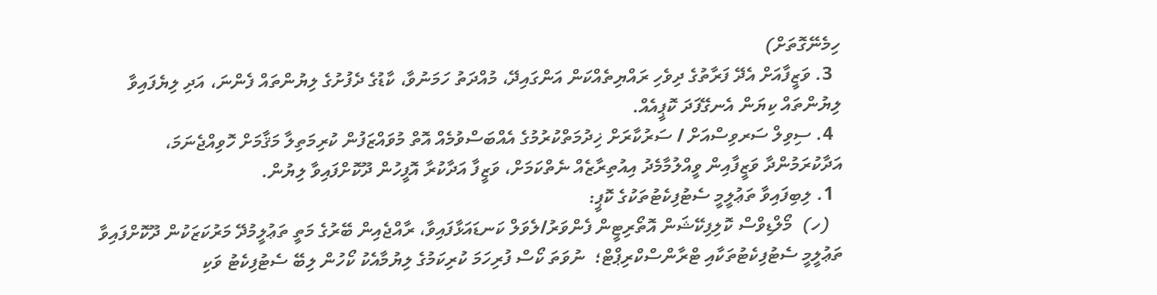ހިމެނޭގޮތަށް)
  3. ވަޒީފާއަށް އެދޭ ފަރާތުގެ ދިވެހި ރައްޔިތެއްކަން އަންގައިދޭ، މުއްދަތު ހަމަނުވާ، ކާޑުގެ ދެފުށުގެ ލިޔުންތައް ފެންނަ، އަދި ލިޔެފައިވާ ލިޔުންތައް ކިޔަން އެނގޭފަދަ ކޮޕީއެއް.
  4. ސިވިލް ސަރވިސްއަށް / ސަރުކާރަށް ޚިދުމަތްކުރުމުގެ އެއްބަސްވުމެއް އޮތް މުވައްޒަފުން ކުރިމަތިލާ މަޤާމަށް ހޮވިއްޖެނަމަ، އަދާކުރަމުންދާ ވަޒީފާއިން ވީއްލުމާމެދު އިއުތިރާޒެއް ނެތްކަމަށް، ވަޒީފާ އަދާކުރާ އޮފީހުން ދޫކޮށްފައިވާ ލިޔުން.
  1. ލިބިފައިވާ ތަޢުލީމީ ސެޓުފިކެޓުތަކުގެ ކޮޕީ:
   (ހ)  މޯލްޑިވްސް ކޮލިފިކޭޝަން އޮތޯރިޓީން ފެންވަރު/ލެވަލް ކަނޑައަޅާފައިވާ، ރާއްޖެއިން ބޭރުގެ މަތީ ތަޢުލީމުދޭ މަރުކަޒަކުން ދޫކޮށްފައިވާ ތަޢުލީމީ ސެޓުފިކެޓުތަކާއި ޓްރާންސްކްރިޕްޓް؛  ނުވަތަ ކޯސް ފުރިހަމަ ކުރިކަމުގެ ލިޔުމާއެކު ކޯހުން ލިބޭ ސެޓުފިކެޓު ވަކި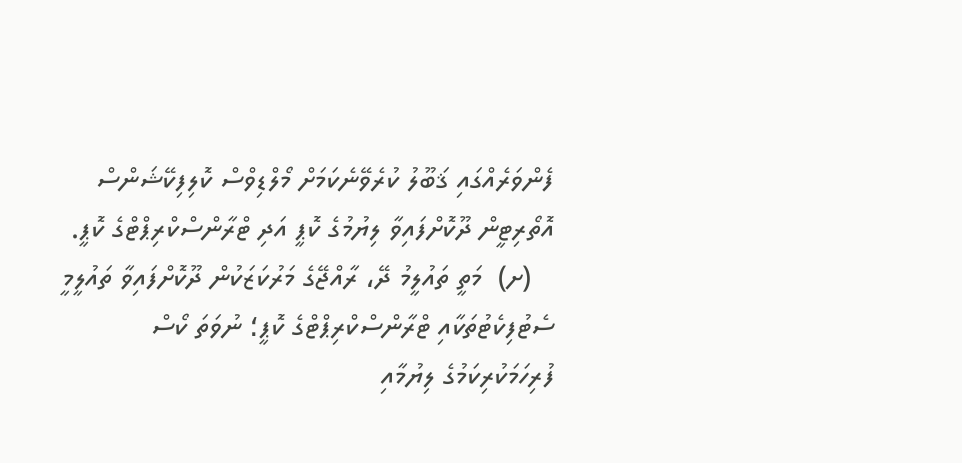ފެންވަރެއްގައި ޤަބޫލު ކުރެވޭނެކަމަށް މޯލްޑިވްސް ކޮލިފިކޭޝަންސް އޮތޯރިޓީން ދޫކޮށްފައިވާ ލިޔުމުގެ ކޮޕީ އަދި ޓްރާންސްކްރިޕްޓްގެ ކޮޕީ.
   (ށ)  މަތީ ތައުލީމު ދޭ، ރާއްޖޭގެ މަރުކަޒަކުން ދޫކޮށްފައިވާ ތައުލީމީ ސެޓުފިކެޓުތަކާއި ޓްރާންސްކްރިޕްޓްގެ ކޮޕީ؛ ނުވަތަ ކޯސް ފުރިހަމަކުރިކަމުގެ ލިޔުމާއި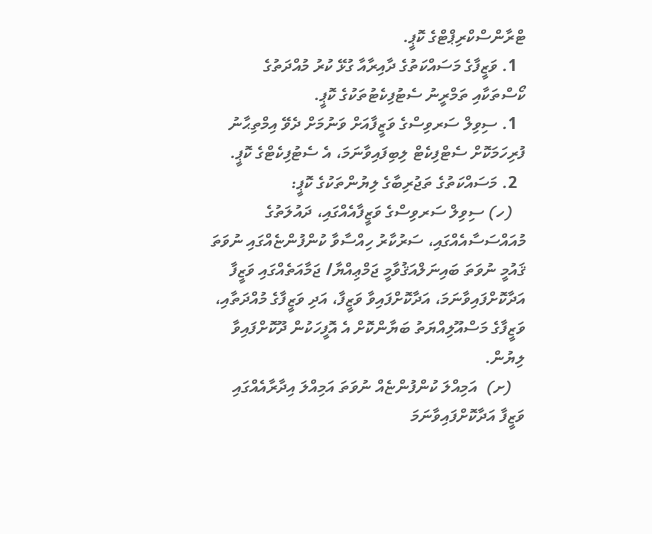ޓްރާންސްކްރިޕްޓްގެ ކޮޕީ.
  1. ވަޒީފާގެ މަސައްކަތުގެ ދާއިރާއާ ގުޅޭ ކުރު މުއްދަތުގެ ކޯސްތަކާއި ތަމްރީނު ސެޓުފިކެޓުތަކުގެ ކޮޕީ.
  1. ސިވިލް ސަރވިސްގެ ވަޒީފާއަށް ވަނުމަށް ދެވޭ އިމްތިޙާނު ފުރިހަމަކޮށް ސެޓްފިކެޓް ލިބިފައިވާނަމަ، އެ ސެޓުފިކެޓްގެ ކޮޕީ.
  2. މަސައްކަތުގެ ތަޖުރިބާގެ ލިޔުންތަކުގެ ކޮޕީ:
   (ހ) ސިވިލް ސަރވިސްގެ ވަޒީފާއެއްގައި، ދައުލަތުގެ މުއައްސަސާއެއްގައި، ސަރުކާރު ހިއްސާވާ ކުންފުންޏެއްގައި ނުވަތަ ޤައުމީ ނުވަތަ ބައިނަލްއަޤުވާމީ ޖަމްޢިއްޔާ/ ޖަމާއަތެއްގައި ވަޒީފާ އަދާކޮށްފައިވާނަމަ، އަދާކޮށްފައިވާ ވަޒީފާ، އަދި ވަޒީފާގެ މުއްދަތާއި، ވަޒީފާގެ މަސްއޫލިއްޔަތު ބަޔާންކޮށް އެ އޮފީހަކުން ދޫކޮށްފައިވާ ލިޔުން.
   (ށ)  އަމިއްލަ ކުންފުންޏެއް ނުވަތަ އަމިއްލަ އިދާރާއެއްގައި ވަޒީފާ އަދާކޮށްފައިވާނަމަ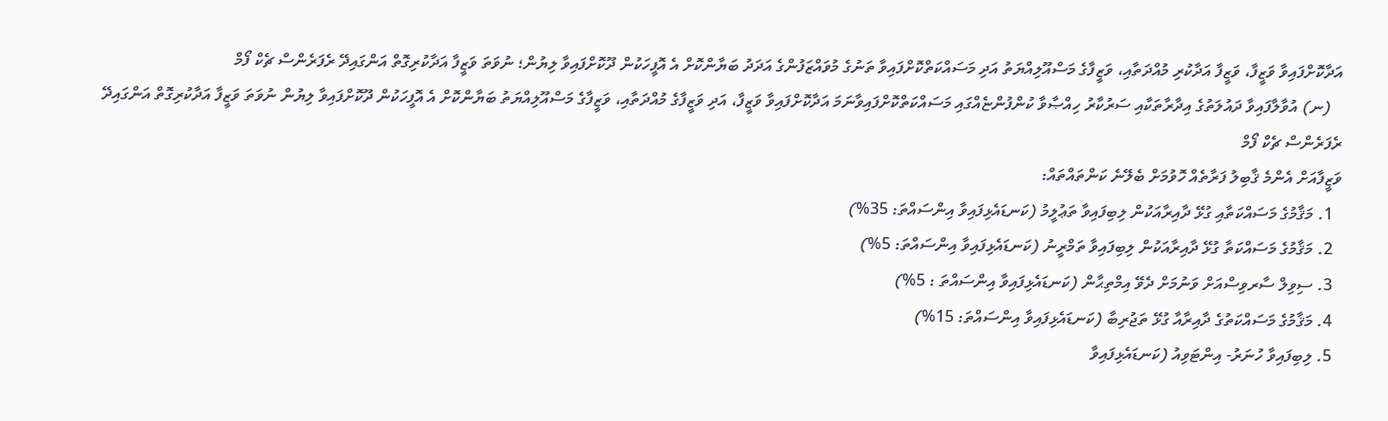އަދާކޮށްފައިވާ ވަޒީފާ، ވަޒީފާ އަދާކުރި މުއްދަތާއި، ވަޒީފާގެ މަސްއޫލިއްޔަތު އަދި މަސައްކަތްކޮށްފައިވާ ތަނުގެ މުވައްޒަފުންގެ އަދަދު ބަޔާންކޮށް އެ އޮފީހަކުން ދޫކޮށްފައިވާ ލިޔުން؛ ނުވަތަ ވަޒީފާ އަދާކުރިގޮތް އަންގައިދޭ ރެފަރެންސް ޗެކް ފޯމް
   (ނ) އުވާލާފައިވާ ދައުލަތުގެ އިދާރާތަކާއި ސަރުކާރު ހިއްޞާވާ ކުންފުންޏެއްގައި މަސައްކަތްކޮށްފައިވާނަމަ އަދާކޮށްފައިވާ ވަޒީފާ، އަދި ވަޒީފާގެ މުއްދަތާއި، ވަޒީފާގެ މަސްއޫލިއްޔަތު ބަޔާންކޮށް އެ އޮފީހަކުން ދޫކޮށްފައިވާ ލިޔުން ނުވަތަ ވަޒީފާ އަދާކުރިގޮތް އަންގައިދޭ ރެފަރެންސް ޗެކް ފޯމް
ވަޒީފާއަށް އެންމެ ޤާބިލު ފަރާތެއް ހޮވުމަށް ބެލޭނެ ކަންތައްތައް:
  1. މަޤާމުގެ މަސައްކަތާއި ގުޅޭ ދާއިރާއަކުން ލިބިފައިވާ ތަޢުލީމު (ކަނޑައެޅިފައިވާ އިންސައްތަ: 35%)
  2. މަޤާމުގެ މަސައްކަތާ ގުޅޭ ދާއިރާއަކުން ލިބިފައިވާ ތަމްރީނު (ކަނޑައެޅިފައިވާ އިންސައްތަ: 5%)
  3. ސިވިލް ސާރވިސްއަށް ވަނުމަށް ދެވޭ އިމްތިޙާން (ކަނޑައެޅިފައިވާ އިންސައްތަ : 5%)
  4. މަޤާމުގެ މަސައްކަތުގެ ދާއިރާއާ ގުޅޭ ތަޖުރިބާ (ކަނޑައެޅިފައިވާ އިންސައްތަ: 15%)
  5. ލިބިފައިވާ ހުނަރު- އިންޓަވިއު (ކަނޑައެޅިފައިވާ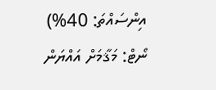އިންސައްތަ: 40%)
ނޯޓް: މަޤާމަށް އައްޔަން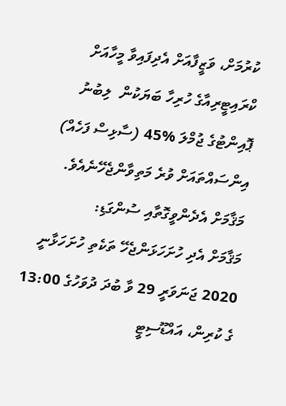ކުރުމަށް، ވަޒީފާއަށް އެދިފައިވާ މީހާއަށް ކްރައިޓީރިއާގެ ހުރިހާ ބަޔަކުން  ލިބުނު ޕޮއިންޓުގެ ޖުމްލަ %45 (ސާޅިސް ފަހެއް) އިންސައްތައަށް ވުރެ މަތިވާންޖެހޭނެއެވެ.
މަޤާމަށް އެދެންވީގޮތާއި ސުންގަޑި:
މަޤާމަށް އެދި ހުށަހަޅަންޖެހޭ ތަކެތި ހުށަހަޅާނީ 2020 ޖަނަވަރީ 29 ވާ ބުދަ ދުވަހުގެ 13:00 ގެ ކުރިން، އައްޑޫސިޓީ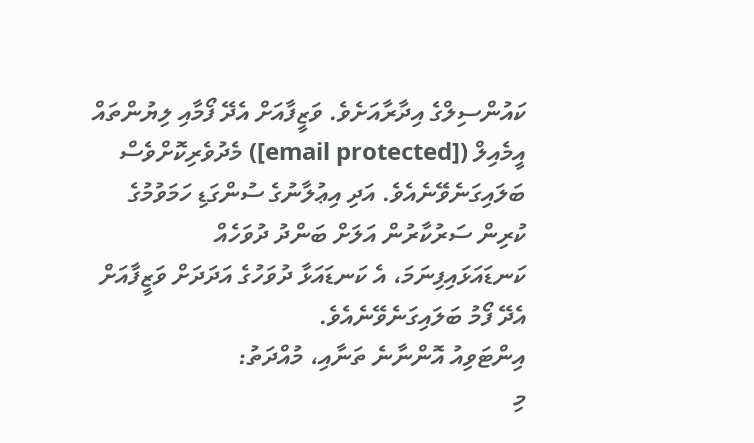ކައުންސިލްގެ އިދާރާއަށެވެ. ވަޒީފާއަށް އެދޭ ފޯމާއި ލިޔުންތައް އީމެއިލް ([email protected]) މެދުވެރިކޮށްވެސް ބަލައިގަނެވޭނެއެވެ. އަދި އިޢުލާނުގެ ސުންގަޑި ހަމަވުމުގެ  ކުރިން ސަރުކާރުން އަލަށް ބަންދު ދުވަހެއް ކަނޑައަޅައިފިނަމަ، އެ ކަނޑައަޅާ ދުވަހުގެ އަދަދަށް ވަޒީފާއަށް އެދޭ ފޯމު ބަލައިގަނެވޭނެއެވެ.
އިންޓަވިއު އޮންނާނެ ތަނާއި، މުއްދަތު:
މި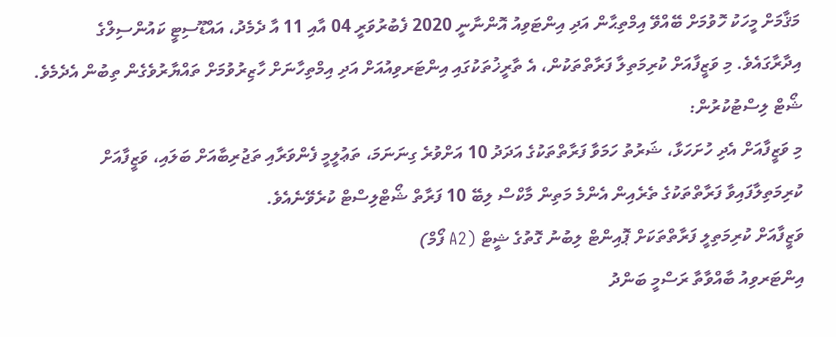މަޤާމަށް މީހަކު ހޮވުމަށް ބޭއްވޭ އިމްތިޙާން އަދި އިންޓަވިއު އޮންނާނީ 2020 ފެބުރުވަރީ 04 އާއި 11 އާ ދެމެދު، އައްޑޫސިޓީ ކައުންސިލްގެ އިދާރާގައެވެ. މި ވަޒީފާއަށް ކުރިމަތިލާ ފަރާތްތަކުން، އެ ތާރީޚުތަކުގައި އިންޓަރވިއުއަށް އަދި އިމްތިހާނަށް ހާޒިރުވުމަށް ތައްޔާރުވެގެން ތިބުން އެދެމެވެ.
ޝޯޓް ލިސްޓުކުރުން:
މި ވަޒީފާއަށް އެދި ހުށަހަޅާ، ޝަރުތު ހަމަވާ ފަރާތްތަކުގެ އަދަދު 10 އަށްވުރެ ގިނަނަމަ، ތަޢުލީމީ ފެންވަރާއި ތަޖުރިބާއަށް ބަލައި، ވަޒީފާއަށް ކުރިމަތިލާފައިވާ ފަރާތްތަކުގެ ތެރެއިން އެންމެ މަތިން މާކްސް ލިބޭ 10 ފަރާތް ޝޯޓްލިސްޓް ކުރެވޭނެއެވެ.
ވަޒީފާއަށް ކުރިމަތިލީ ފަރާތްތަކަށް ޕޮއިންޓް ލިބުނު ގޮތުގެ ޝީޓް (A2 ފޯމް)
އިންޓަރވިއު ބާއްވާތާ ރަސްމީ ބަންދު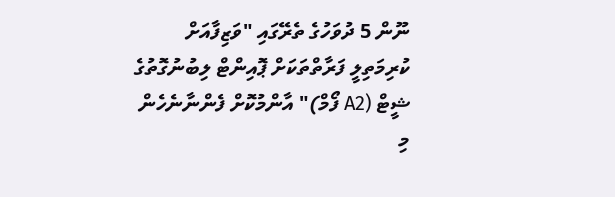ނޫން 5 ދުވަހުގެ ތެރޭގައި "ވަޒިފާއަށް ކުރިމަތިލީ ފަރާތްތަކަށް ޕޮއިންޓް ލިބުނުގޮތުގެ ޝީޓް (A2 ފޯމް)" އާންމުކޮށް ފެންނާނެހެން މި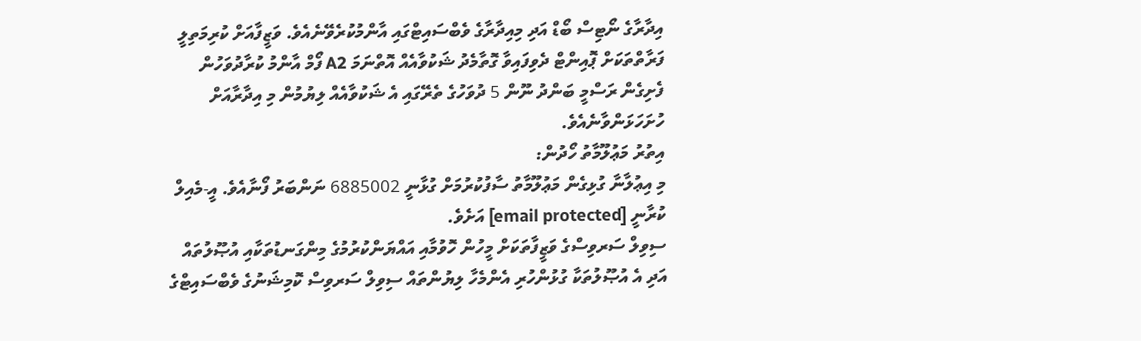އިދާރާގެ ނޯޓިސް ބޯޑް އަދި މިއިދާރާގެ ވެބްސައިޓްގައި އާންމުކުރެވޭނެއެވެ. ވަޒީފާއަށް ކުރިމަތިލީ ފަރާތްތަކަށް ޕޮއިންޓް ދެވިފައިވާ ގޮތާމެދު ޝަކުވާއެއް އޮތްނަމަ A2 ފޯމް އާންމު ކުރާދުވަހުން ފެށިގެން ރަސްމީ ބަންދު ނޫން 5 ދުވަހުގެ ތެރޭގައި އެ ޝަކުވާއެއް ލިޔުމުން މި އިދާރާއަށް ހުށަހަޅަންވާނެއެވެ.
އިތުރު މަޢުލޫމާތު ހޯދުން:
މި އިޢުލާނާ ގުޅިގެން މަޢުލޫމާތު ސާފުކުރުމަށް ގުޅާނީ 6885002 ނަންބަރު ފޯނާއެވެ. އީ-މެއިލް ކުރާނީ [email protected] އަށެވެ.
ސިވިލް ސަރވިސްގެ ވަޒީފާތަކަށް މީހުން ހޮވުމާއި އައްޔަންކުރުމުގެ މިންގަނޑުތަކާއި އުޞޫލުތައް އަދި އެ އުޞޫލުތަކާ ގުޅުންހުރި އެންމެހާ ލިޔުންތައް ސިވިލް ސަރވިސް ކޮމިޝަނުގެ ވެބްސައިޓްގެ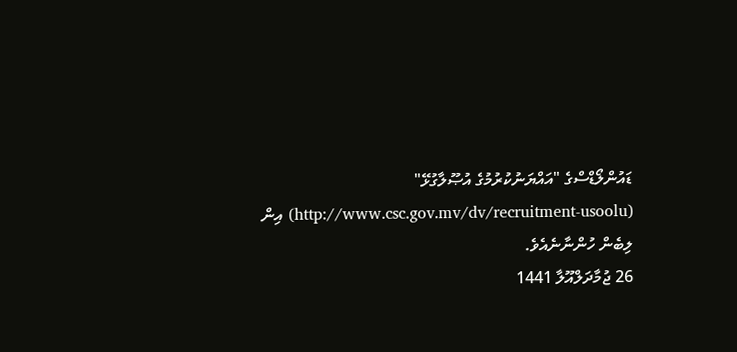ޑައުންލޯޑްސްގެ "އައްޔަނުކުރުމުގެ އުޞޫލާގުޅޭ" (http://www.csc.gov.mv/dv/recruitment-usoolu) އިން ލިބެން ހުންނާނެއެވެ.
26 ޖުމާދަލްއޫލާ 1441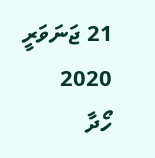21 ޖަނަވަރީ 2020
ހޯދާ